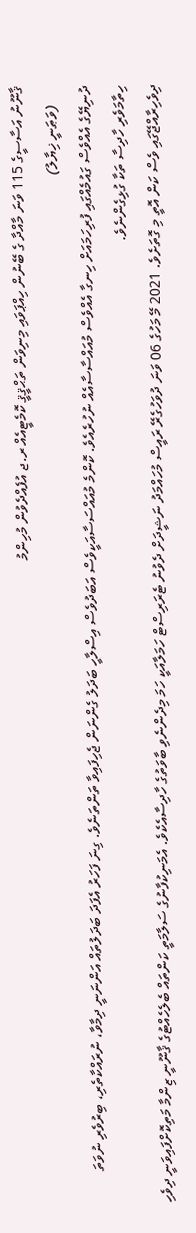ޤާނޫނު އަސާސީގެ 115 ވަނަ މާއްދާ ގެ ބޭނުން ހިއްޕަވައި މިނިވަން ތަޙްޤީޤީ ކޮމެޓީއެއް ރ.ޖ އުފެއްދެވުން މުހިންމު
     (ވަޠަނީ ޚިޔާލު)
ދުނިޔޭގެ އެއްވެސް ގައުމެއްގައި ފުރިހަމައަށް ހިނގާ އެއްވެސް މުއައްސާސާއެއް ނުހުރެއެވެ. ކޮންމެ މުއައްސަސާއަކީވެސް އަބަދުވެސް އިސްލާހީ ބަދަލު ގެންނަން ޖެހިފައިވާ ތަންތަނެވެ. ގިނަ ފަހަރު އެފަދަ ބަދަލުތައް އަންނަނީ ދިމާވާ، ނުރައްކާތެރި، ބިރުވެރި ނުވަތަ ހިތާމަވެރި ހާދިސާ ތަކާ ގުޅިގެންނެވެ.
ދިވެހިރާއްޖޭގައި ވެސް ކަން އޮތީ މި ގޮތަށެވެ. 2021 މޭ މަހުގެ 06 ވަނަ ދުވަހުގެރޭ ރައީސް މުހައްމަދު ނަޝީދަށް ދެވުނު ޓެރަރިސްޓް ހަމަލާއަކީ ހަމަ މިދެންނެވި ބާވަތުގެ ހާދިސާއެކެވެ. އެމަނިކުފާނުގެ ސަލާމަތީ ކަންތައް ބެލެހެއްޓުގެ ޤާނޫނީ ޒިންމާ މަތިކޮށްފައިވަނީ ދިވެހި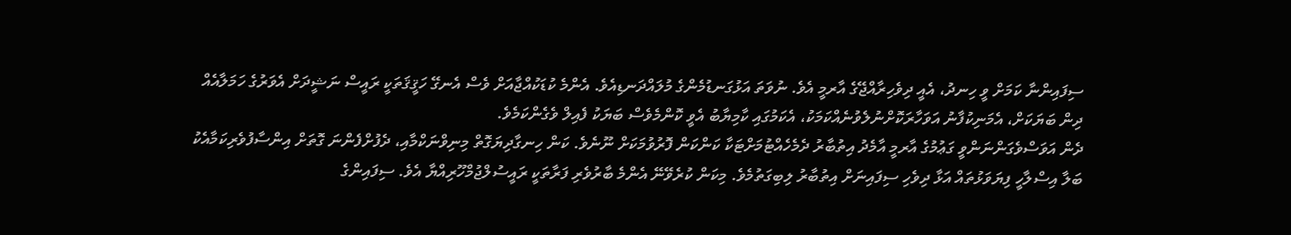ސިފައިންނާ ކަމަށް ވީ ހިނދު، އެއީ ދިވެހިރާއްޖޭގެ އާރމީ އެވެ. ނުވަތަ އަޅުގަނޑުމެންގެ މުލައްދަނޑިއެވެ. އެންމެ ކުޑަކުއްޖާއަށް ވެސް އެނގޭ ހަޤީޤަތަކީ ރައީސް ނަޝީދަށް އެވަރުގެ ހަމަލާއެއް ދިން ބަޔަކަށް، އެމަނިކުފާނު އަވަހާރަކޮށްނުލެވުނެއްކަމަކު، އެކަމުގައި ކާމިޔާބު އެވީ ކޮންމެވެސް ބަޔަކު ފެއިލް ވެގެންކަމެވެ.
ދެން އަވަސްވެގަންނަންވީ ގަޢުމުގެ އާރމީ އާމެދު އިތުބާރު ދެމެހެއްޓުމަށްޓަކާ ކަންކަން ފޮރުވުމަކަށް ނޫނެވެ. ކަން ހިނގާދިޔަގޮތް މިނިވްނަކްމާއި، ދެފުށްފެންނަ ގޮތަށް އިންސާފުވެރިކަމާއެކު ބަލާ އިސްލާހީ ފިޔަވަޅުތައް އަޅާ ދިވެހި ސިފައިނަށް އިތުބާރު ލިބިގަތުމެވެ. މިކަން ކުރެވޭނޭ އެންމެ ބާރުވެރި ފަރާތަކީ ރައީސުލްޖުމްހޫރިއްޔާ އެވެ. ސިފައިންގެ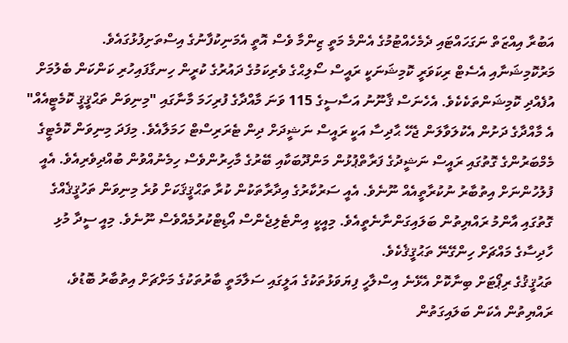އަބުރާ އިއްޒަތް ނަގަހައްޓައި ދެމެހެއްޓުމުގެ އެންމެ މަތީ ޒިންމާ ވެސް އޮތީ އެމަނިކުފާނުގެ އިސްތަށިފުޅުގައެވެ.
މަރުކޮމިޝަނާއި އެސެޓް ރިކަވަރީ ކޮމިޝަނަކީ ރައީސް ސޯލިޙްގެ ވެރިކަމުގެ ދައުރުގެ ކުރީން ހިނގާފައިހުރި ކަންކަން ބެލުމަށް އުފެއްދި ކޮމިޝަންތަކެކެވެ. އެހެނަސް ޤާނޫނު އަސާސީގެ 115 ވަނަ މާއްދާގެ ފުރިހަމަ މާނާގައި "މިނިވަން ތަޙްޤީޤީ ކޮމެޓީއެއް" އެ މާއްދާގެ ދަށުން އެކުލަވާލަން ޖެހޭ ޙާދިސާ އަކީ ރައީސް ނަޝީދަށް ދިން ޓެރަރިސްޓް ހަމަލާއެވެ. މިފަދަ މިނިވަން ކޮމެޓީގެ މެމްބަރުންގެ ގޮތުގައި ރައީސް ނަޝީދުގެ ފަރާތްޕުޅުން މަންދޫބަކާއި ބޭރުގެ މާހިރުންވެސް ހިމެނުއްވުން ބުއްދިވެރިއެވެ. އެއީ ފުލުހުންނަށް އިތުބާރު ނުކުރާތީއެއް ނޫނެވެ. އެއީ ސަރުކާރުގެ އިދާރާތަކުން ކުރާ ތަޙްޤީޤަކަށް ވުރެ މިނިވަން ތަހުޤީޤެއްގެ ގޮތުގައި އާންމު ރައްޔިތުން ބަލައިގަންނާނެތީއެވެ. މިއީކީ އިންޓެލިޖެންސް އޯޑިޓްކުރުމެއްވެސް ނޫނެވެ. މިއީ ސީދާ މުޅި ހާދިސާގެ މައްޗަށް ހިންގޭނޭ ތަޙުޤީޤެކެވެ.
ތަޙުޤީޤުގެ ރިޕޯޓަށް ބިނާކޮށް އެޅޭނެ އިސްލާހީ ފިޔަވަޅުތަކުގެ އަލީގައި ސަލާމަތީ ބާރުތަކުގެ މަށްޗަށް އިތުބާރު ބޮޑުވެ،  ރައްޔިތުން އެކަން ބަލައިގަތުން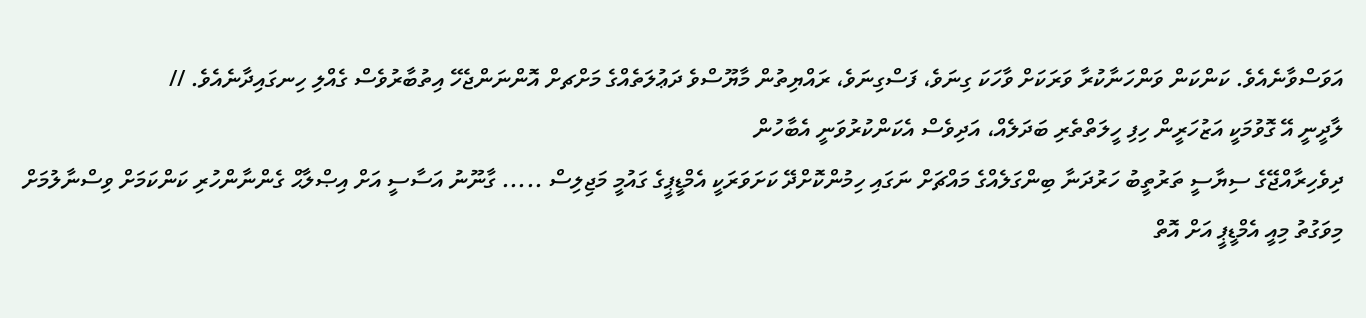އަވަސްވާނެއެވެ. ކަންކަން ވަންހަނާކުރާ ވަރަކަށް ވާހަކަ ގިނަވެ، ފަސްގިނަވެ، ރައްޔިތުން މާޔޫސްވެ ދަޢުލަތެއްގެ މަށްޗށް އޮންނަންޖެހޭ އިތުބާރުވެސް ގެއްލި ހިނގައިދާނެއެވެ. //
ލާދީނީ އޭ ގޮވުމަކީ އަޒުހަރީން ހިފި ހީލަތްތެރި ބަދަލެއް، އަދިވެސް އެކަންކުރުވަނީ އެބާހުން
ދިވެހިރާއްޖޭގެ ސިޔާސީ ތަރުތީބު ހަރުދަނާ ބިންގަލެއްގެ މައްޗަށް ނަގައި ހިމުންކޮށްދޭ ކަށަވަރަކީ އެމްޑީޕީގެ ގައުމީ މަޖިލިސް ..... ގާނޫނު އަސާސީ އަށް އިޞްލާޙް ގެންނާންހުރި ކަންކަމަށް ވިސްނާލުމަށް މިވަގުތު މިއީ އެމްޑީޕީ އަށް އޮތް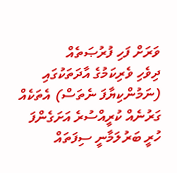ވަރަށް ފަހި ފުރުޞަތެއް
ދިވެހި ވެރިކަމުގެ އާދަތަކުގައި (ނަމުންކިޔާފަ ނެތަސް) އެތަކެއް ގަރުނެއް ކުރީއްސުރެ އަށަގެންފަ ހުރީ ބަރުލަމާނީ ސިފަތައް